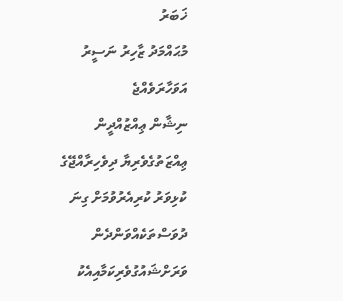ޚަބަރު
މުޙައްމަދު ޒާހިރު ނަސީރު އަވަހާރަވެއްޖެ
ނިޝާން ޢިއްޒުއްދީން ޢިއްޒަތުގެވެރިޔާ ދިވެހިރާއްޖޭގެ ކުޅިވަރު ކުރިއެރުވުމަށް ގިނަ ދުވަސްތަކެއްވަންދެން ވަރަށްޝައުގުވެރިކަމާއިއެކު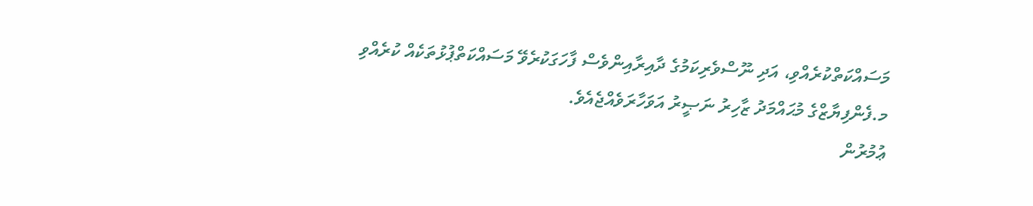މަސައްކަތްކުރެއްވި، އަދި ނޫސްވެރިކަމުގެ ދާއިރާއިންވެސް ފާހަގަކުރެވޭ މަސައްކަތްޕުޅުތަކެއް ކުރެއްވި މ.ފެންފިޔާޒްގެ މުޙައްމަދު ޒާހިރު ނަޞީރު އަވަހާރަވެއްޖެއެވެ.
ޢުމުރުން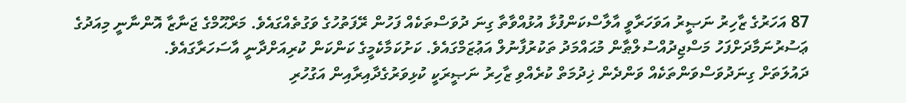87 އަހަރުގެ ޒާހިރު ނަޞީރު އަވަހަރާވީ އާލާސްކަންފުޅާ އުޅުއްވާތާ ގިނަ ދުވަސްތަކެއް ފަހުން ރޭފަތުހުގެ ވަގުތެއްގައެވެ. މަރްޙޫމްގެ ޖަނާޒާ އޮންނާނީ މިއަދުގެ ޢަސުރުނަމާދަށްފަހު މަސްޖިދުއްސުލްޠާން މުޙައްމަދު ތަކުރުފާނުލް އަޢުޒަމްގައެވެ. ކަށުކަމާކެމީގެ ކަންކަން ކުރިއަށްދާނީ އާސަހަރާގައެވެ.
ދައުލަތަށް ގިނަދުވަސްވަންތަކެއް ވަންދެން ޚިދުމަތް ކުރެއްވި ޒާހިރު ނަޞީރަކީ ކުޅިވަރުގެދާއިރާއިން އަގުހުރި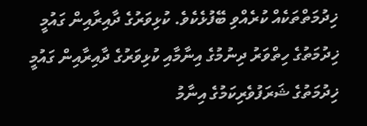ޚިދުމަތްތަކެއް ކުރެއްވި ބޭފުޅެކެވެ. ކުޅިވަރުގެ ދާއިރާއިން ގައުމީ ޚިދުމަތުގެ ހިތްވަރު ދިނުމުގެ އިނާމާއި ކުޅިވަރުގެ ދާއިރާއިން ގައުމީ ޚިދުމަތުގެ ޝަރަފުވެރިކަމުގެ އިނާމު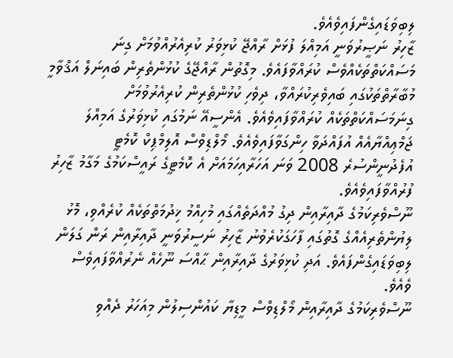ލިބިވަޑައިގެންފައިވެއެވެ.
ޒާހިރު ނަޞީރުވަނީ އަމިއްލަ ފުޅަށް ރާއްޖޭ ކުޅިވަރު ކުރިއެރުއްވުމަށް ގިނަ މަސައްކަތްތަކެއްވެސް ކުރައްވާފައެވެ. މިގޮތުން ރާއްޖޭގެ ކުޅުންތެރިން ބައިނަލް އަޤްވާމީ މުބާރާތްތަކުގައި ބައިވެރިކުރައްވާ، ދިވެހި ކުޅުންތެރިން ކުރިއެރުވުމަށް ގިނަމަސައްކަތްތަކެއް ކުރައްވާފައިވެއެވެ. އެންސީއޭ ނަމުގައި ކުޅިވަރުގެ އަމިއްލަ ޖަމްޢިއްޔާއެއް އުފައްދަވާ ހިންގަވާފައިވެއެވެ. މޯލްޑިވްސް އޮލިމްޕިކް ކޮމެޓީ އުފެދުނީންސުރެ 2008 ވަނަ އަހަރާއިހަމައަށް އެ ކޮމެޓީގެ ރައީސްކަމުގެ މަގާމު ޒާހިރު ފުރުއްވާފައިވެއެވެ.
ނޫސްވެރިކަމުގެ ދާއިރާއިން ދިގު މުއްދަތެއްގައި މުހިއްމު ޚިދުމަތްތަކެއް ކުރެއްވި، މޮޅު ލިޔުންތެރިއެއްގެ ގޮތުގައި ފާހަގަކުރެވުނު ޒާހިރު ނަސީރުވަނީ ދާއިރާއިން ރަން ގަލަން ލިބިވަޑައިގެންފައެވެ. އަދި ކުޅިވަރުގެ ދާއިރާއިން ޙާއްސަ ނޫހެއް ނެރުއްވާފައިވެސް ވެއެވެ.
ނޫސްވެރިކަމުގެ ދާއިރާއިން މޯލްޑިވްސް މީޑިޔާ ކައުންސިލުން މިއަހަރު ދެއްވި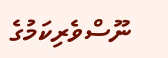ނޫސްވެރިކަމުގެ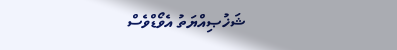ޝަޚުޞިއްޔަތު އެވޯޑްވެސް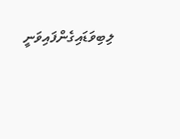ލިބިވަޑައިގެންފައިވަނީ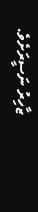ޒާހިރު ނަސީރަށެވެ.